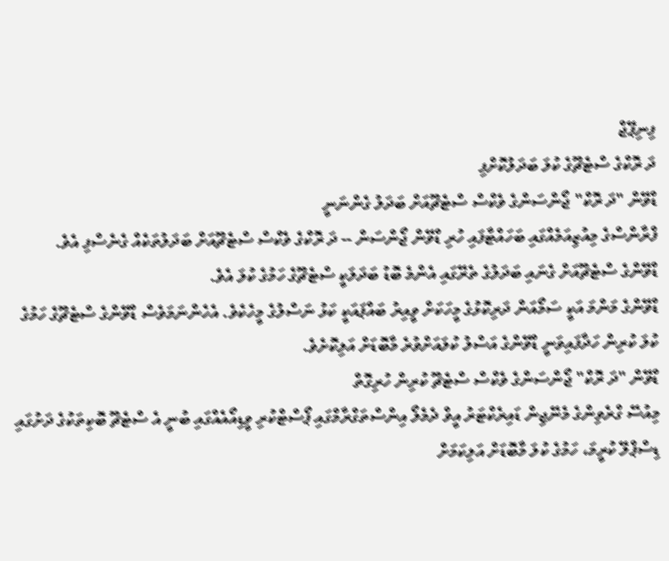ފިނިޕޭޖް
ދަ ރޮކްގެ ސްޓެޗޫގެ ކުލަ ބަދަލުކޮށްފި
ޑްވޭން "ދަ ރޮކް" ޖޯންސަންގެ ވެކްސް ސްޓެޗޫއަށް ބަދަލު ގެންނަނީ
ފްރާންސްގެ މިއުޒިއަމެއްގައި ބަހައްޓާފައި ހުރި ޑްވޭން ޖޯންސަން -- ދަ ރޮކްގެ ވެކްސް ސްޓެޗޫއަށް ބަދަލުތަކެއް ގެނެސްފި އެވެ.
ޑްވޭންގެ ސްޓެޗޫއަށް ގެނައި ބަދަލުގެ ތެރޭގައި އެންމެ ބޮޑު ބަދަލަކީ ސްޓެޗޫގެ ހަމުގެ ކުލަ އެވެ.
ޑްވޭންގެ މަންމަ އަކީ ސަމޯއަން ދަރިކޮޅުގެ މީހަކަށް ވީއިރު ބައްޕައަކީ ކަޅު ނަސްލުގެ މީހެކެވެ. އެހެންނަމަވެސް ޑްވޭންގެ ސްޓެޗޫގެ ހަމުގެ ކުލަ ކުރިން ހަދާފައިވަނީ ޑްވޭންގެ އަސްލު ކުލައަށްވުރެ މާބޮޑަށް އަލިކޮށެވެ.
ޑްވޭން "ދަ ރޮކް" ޖޯންސަންގެ ވެކްސް ސްޓެޗޫ ކުރިން ހުރިގޮތް
މިއުސޭ ގްރެވިންގެ މެނޭޖިން ޑައިރެކްޓަރު އީވް ދެމެލޯ އިންސްތަގްރާމްގައި ޕޯސްޓްކުރި ވީޑިއޯއެއްގައި ބުނީ އެ ސްޓެޗޫ ބޮކިތަކުގެ ދަށުގައި ޑިސްޕްލޭ ކުރީމަ، ހަމުގެ ކުލަ މާބޮޑަށް އަލިކަމަށް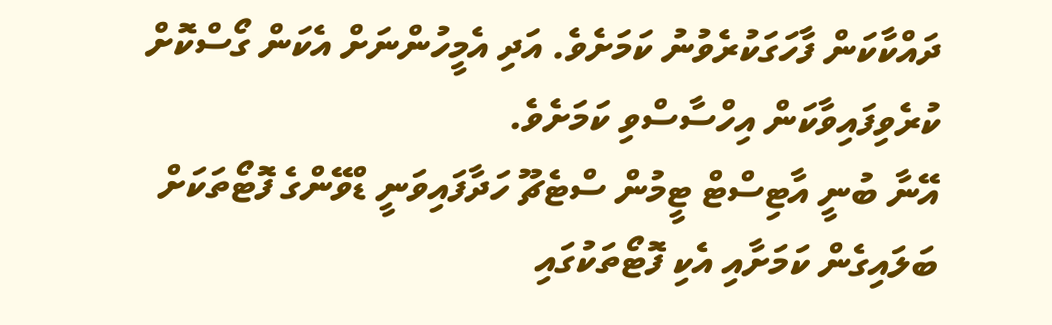ދައްކާކަން ފާހަގަކުރެވުނު ކަމަށެވެ. އަދި އެމީހުންނަށް އެކަން ގޯސްކޮށް ކުރެވިފައިވާކަން އިހްސާސްވި ކަމަށެވެ.
އޭނާ ބުނީ އާޓިސްޓް ޓީމުން ސްޓެޗޫ ހަދާފައިވަނީ ޑްވޭންގެ ފޮޓޯތަކަށް ބަލައިގެން ކަމަށާއި އެކި ފޮޓޯތަކުގައި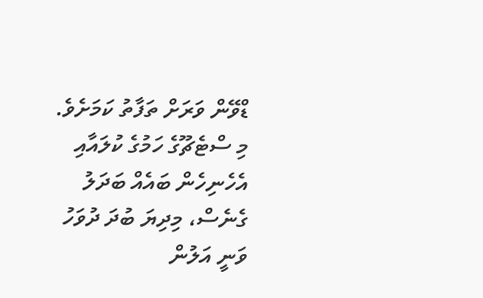ޑްވޭން ވަރަށް ތަފާތު ކަމަށެވެ.
މި ސްޓެޗޫގެ ހަމުގެ ކުލައާއި އެހެނިހެން ބައެއް ބަދަލު ގެނެސް، މިދިޔަ ބުދަ ދުވަހު ވަނީ އަލުން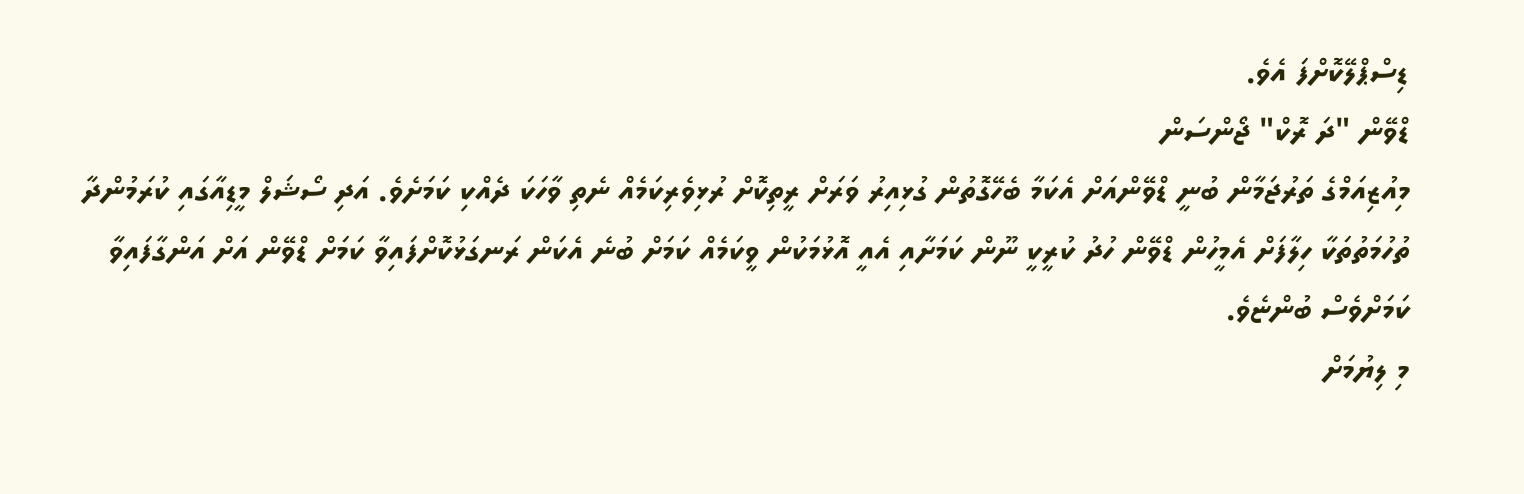ޑިސްޕްލޭކޮށްފަ އެވެ.
ޑްވޭން "ދަ ރޮކް" ޖޯންސަން
މިއުޒިއަމްގެ ތަރުޖަމާން ބުނީ ޑްވޭންއަށް އެކަމާ ބެހޭގޮތުން ގުޅިއިރު ވަރަށް ރީތިކޮށް ރުޅިވެރިކަމެއް ނެތި ވާހަކަ ދެއްކި ކަމަށެވެ. އަދި ސޯޝަލް މީޑިއާގައި ކުރަމުންދާ ތުހުމަތުތަކާ ހިލާފަށް އެމީހުން ޑްވޭން ހުދު ކުރީކީ ނޫން ކަމަށާއި އެއީ އޮޅުމަކުން ވީކަމެއް ކަމަށް ބުނެ އެކަން ރަނގަޅުކޮށްފައިވާ ކަމަށް ޑްވޭން އަށް އަންގާފައިވާ ކަމަށްވެސް ބުންޏެވެ.
މި ލިޔުމަށް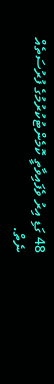48 ގަޑި އިރު ވެފައިވާތީ ކޮމެންޓުކުރުމުގެ ފުރުސަތެއް ނެތް.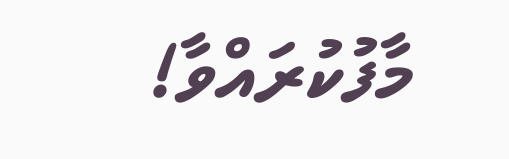މާފުކުރައްވާ!